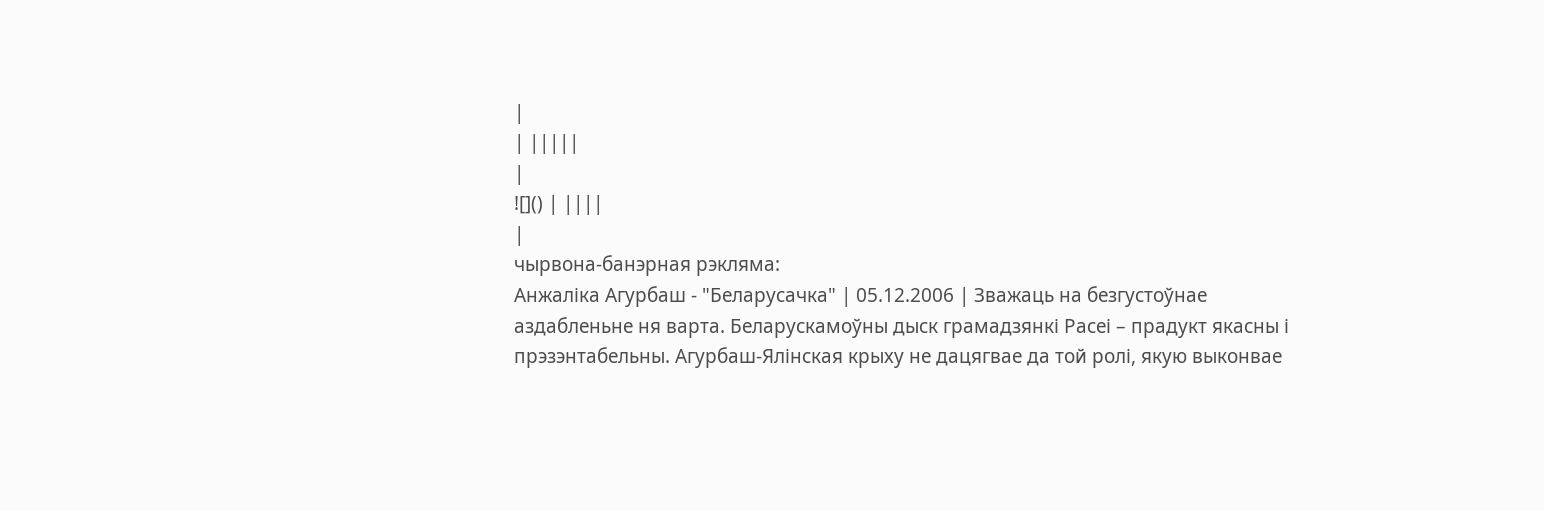|
| |||||
|
![]() | ||||
|
чырвона-банэрная рэкляма:
Анжаліка Агурбаш - "Беларусачка" | 05.12.2006 | Зважаць на безгустоўнае аздабленьне ня варта. Беларускамоўны дыск грамадзянкі Расеі – прадукт якасны і прэзэнтабельны. Агурбаш-Ялінская крыху не дацягвае да той ролі, якую выконвае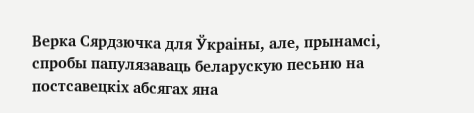Верка Сярдзючка для Ўкраіны, але, прынамсі, спробы папулязаваць беларускую песьню на постсавецкіх абсягах яна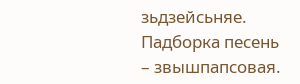зьдзейсьняе. Падборка песень – звышпапсовая.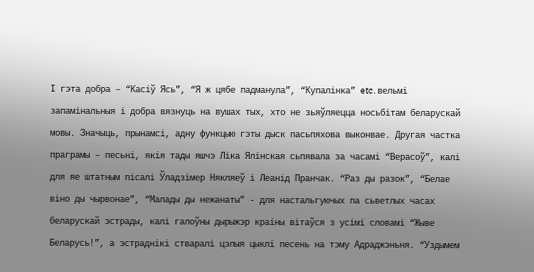І гэта добра – “Касіў Ясь”, “Я ж цябе падманула”, “Купалінка” etc. вельмі запамінальныя і добра вязнуць на вушах тых, хто не зьяўляецца носьбітам беларускай мовы. Значыць, прынамсі, адну функцыю гэты дыск пасьпяхова выконвае. Другая частка праграмы – песьні, якія тады яшчэ Ліка Ялінская сьпявала за часамі “Верасоў”, калі для яе штатным пісалі Ўладзімер Някляеў і Леанід Пранчак. “Раз ды разок”, “Белае віно ды чырвонае”, “Малады ды нежанаты” - для настальгуючых па сьветлых часах беларускай эстрады, калі галоўны дырыжэр краіны вітаўся з усімі словамі “Жыве Беларусь!”, а эстраднікі стваралі цэлыя цыклі песень на тэму Адраджэньня. “Уздымем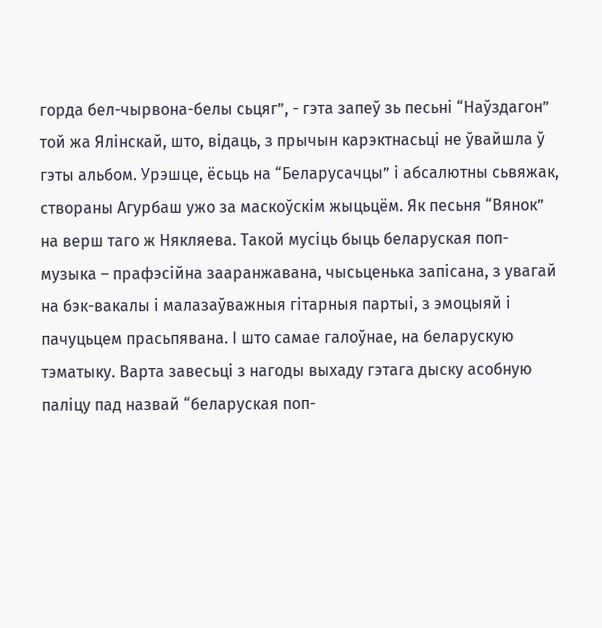горда бел-чырвона-белы сьцяг”, - гэта запеў зь песьні “Наўздагон” той жа Ялінскай, што, відаць, з прычын карэктнасьці не ўвайшла ў гэты альбом. Урэшце, ёсьць на “Беларусачцы” і абсалютны сьвяжак, створаны Агурбаш ужо за маскоўскім жыцьцём. Як песьня “Вянок” на верш таго ж Някляева. Такой мусіць быць беларуская поп-музыка – прафэсійна зааранжавана, чысьценька запісана, з увагай на бэк-вакалы і малазаўважныя гітарныя партыі, з эмоцыяй і пачуцьцем прасьпявана. І што самае галоўнае, на беларускую тэматыку. Варта завесьці з нагоды выхаду гэтага дыску асобную паліцу пад назвай “беларуская поп-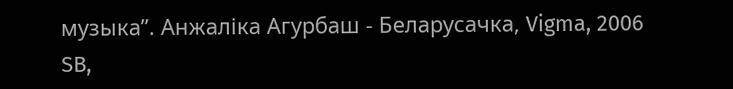музыка”. Анжаліка Агурбаш - Беларусачка, Vigma, 2006 SB,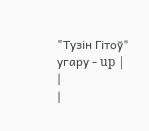"Тузін Гітоў" угару - up |
|
|